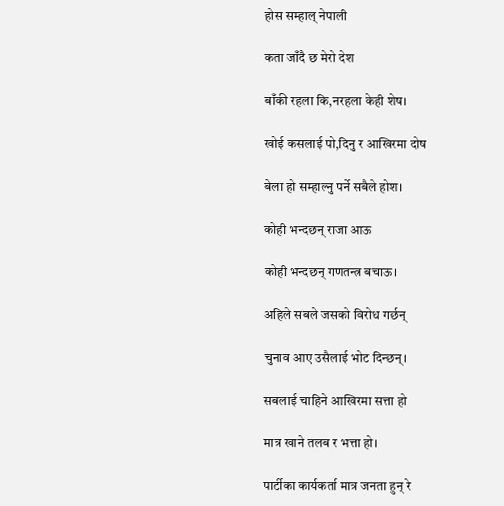होस सम्हाल् नेपाली

कता जाँदै छ मेरो देश

बाँकी रहला कि,नरहला केही शेष।

खोई कसलाई पो,दिनु र आखिरमा दोष

बेला हो सम्हाल्नु पर्ने सबैले होश।

कोही भन्दछन् राजा आऊ

कोही भन्दछन् गणतन्त्र बचाऊ।

अहिले सबले जसको विरोध गर्छन्

चुनाव आए उसैलाई भोट दिन्छन्।

सबलाई चाहिने आखिरमा सत्ता हो

मात्र खाने तलब र भत्ता हो।

पार्टीका कार्यकर्ता मात्र जनता हुन् रे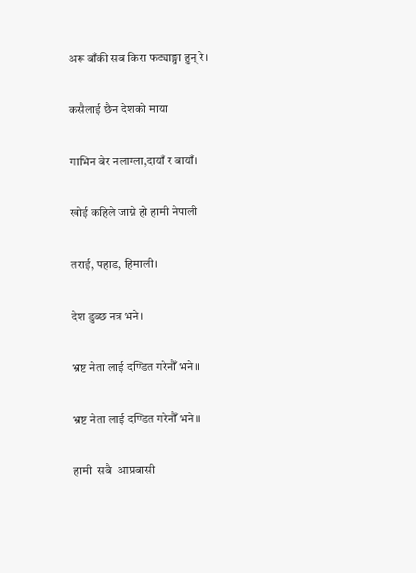अरू बाँकी सब किरा फट्याङ्ग्रा हुन् रे।

कसैलाई छैन देशको माया

गाभिन बेर नलाग्ला,दायाँ र बायाँ।

खोई कहिले जाग्ने हो हामी नेपाली

तराई, पहाड, हिमाली।

देश डुब्छ नत्र भने।

भ्रष्ट नेता लाई दण्डित गरेनौँ भने॥

भ्रष्ट नेता लाई दण्डित गरेनौँ भने॥

हामी  सबै  आप्रबासी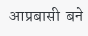आप्रबासी  बने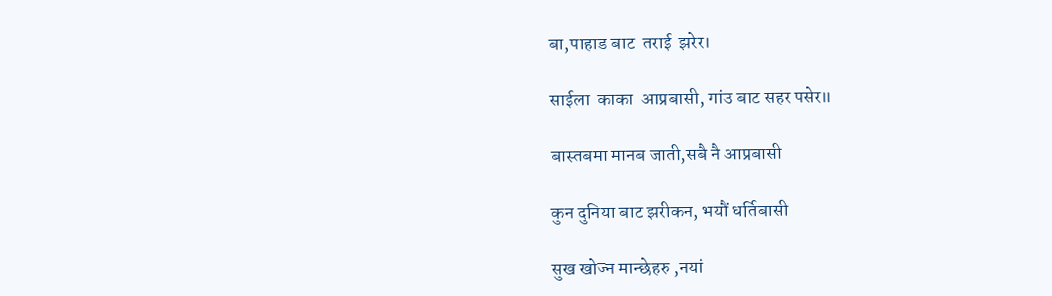बा,पाहाड बाट  तराई  झरेर।

साईला  काका  आप्रबासी, गांउ बाट सहर पसेर॥

बास्तबमा मानब जाती,सबै नै आप्रबासी

कुन दुनिया बाट झरीकन, भयौं धर्तिबासी

सुख खोज्न मान्छेहरु ,नयां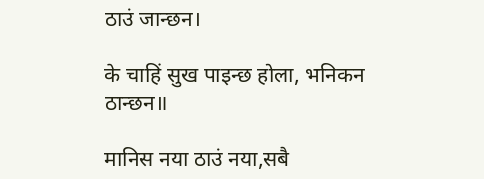ठाउं जान्छन।

के चाहिं सुख पाइन्छ होला, भनिकन ठान्छन॥

मानिस नया ठाउं नया,सबै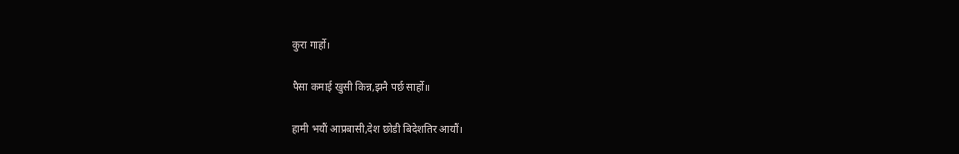कुरा गार्हो।

पैसा कमाई खुसी किन्न,झनै पर्छ सार्हो॥

हामी भयौं आप्रबासी,देश छोडी बिदेशतिर आयौं।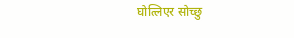घोत्लिएर सोच्छु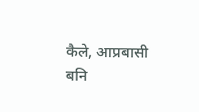कैले, आप्रबासी बनि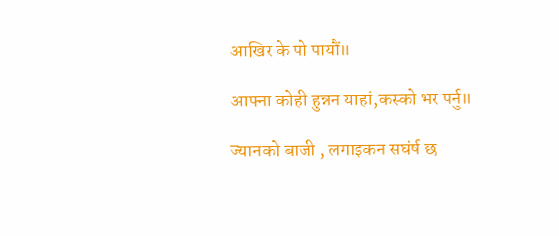आखिर के पो पायौं॥

आफ्ना कोही हुन्नन याहां,कस्को भर पर्नु॥

ज्यानको बाजी , लगाइकन सघंर्ष छ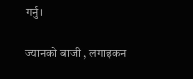गर्नु।

ज्यानको बाजी , लगाइकन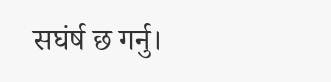सघंर्ष छ गर्नु।